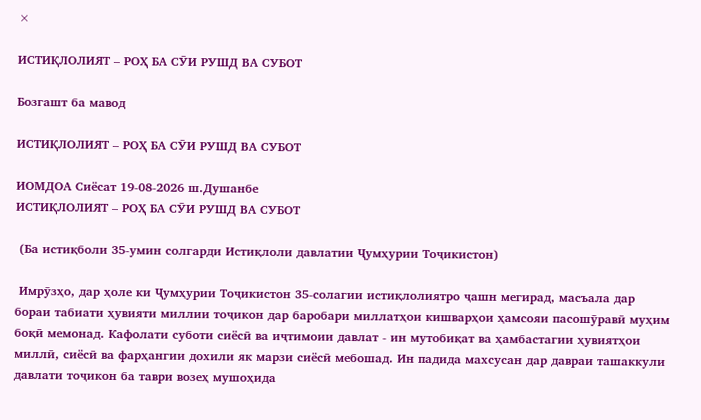×

ИСТИҚЛОЛИЯТ – РОҲ БА СӮИ РУШД ВА СУБОТ

Бозгашт ба мавод

ИСТИҚЛОЛИЯТ – РОҲ БА СӮИ РУШД ВА СУБОТ

ИОМДОА Сиёсат 19-08-2026 ш.Душанбе
ИСТИҚЛОЛИЯТ – РОҲ БА СӮИ РУШД ВА СУБОТ

 (Ба истиқболи 35-умин солгарди Истиқлоли давлатии Ҷумҳурии Тоҷикистон)

 Имрӯзҳо, дар ҳоле ки Ҷумҳурии Тоҷикистон 35-солагии истиқлолиятро ҷашн мегирад, масъала дар бораи табиати ҳувияти миллии тоҷикон дар баробари миллатҳои кишварҳои ҳамсояи пасошӯравӣ муҳим боқӣ мемонад. Кафолати суботи сиёсӣ ва иҷтимоии давлат - ин мутобиқат ва ҳамбастагии ҳувиятҳои миллӣ, сиёсӣ ва фарҳангии дохили як марзи сиёсӣ мебошад. Ин падида махсусан дар давраи ташаккули давлати тоҷикон ба таври возеҳ мушоҳида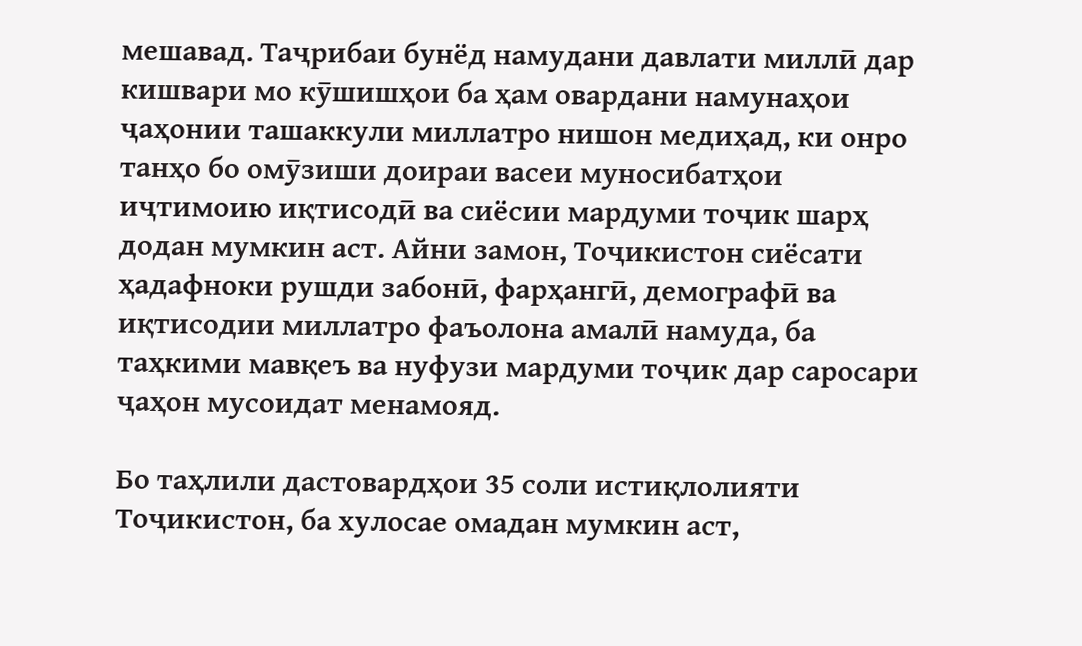мешавад. Таҷрибаи бунёд намудани давлати миллӣ дар кишвари мо кӯшишҳои ба ҳам овардани намунаҳои ҷаҳонии ташаккули миллатро нишон медиҳад, ки онро танҳо бо омӯзиши доираи васеи муносибатҳои иҷтимоию иқтисодӣ ва сиёсии мардуми тоҷик шарҳ додан мумкин аст. Айни замон, Тоҷикистон сиёсати ҳадафноки рушди забонӣ, фарҳангӣ, демографӣ ва иқтисодии миллатро фаъолона амалӣ намуда, ба таҳкими мавқеъ ва нуфузи мардуми тоҷик дар саросари ҷаҳон мусоидат менамояд.

Бо таҳлили дастовардҳои 35 соли истиқлолияти Тоҷикистон, ба хулосае омадан мумкин аст,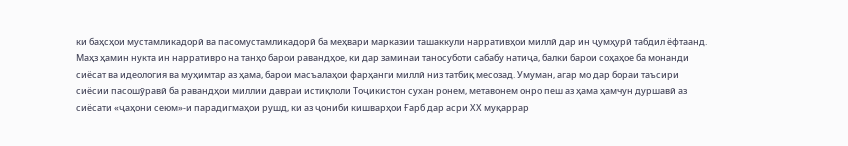ки баҳсҳои мустамликадорӣ ва пасомустамликадорӣ ба меҳвари марказии ташаккули нарративҳои миллӣ дар ин ҷумҳурӣ табдил ёфтаанд. Маҳз ҳамин нукта ин нарративро на танҳо барои равандҳое, ки дар заминаи таносуботи сабабу натиҷа, балки барои соҳаҳое ба монанди сиёсат ва идеология ва муҳимтар аз ҳама, барои масъалаҳои фарҳанги миллӣ низ татбиқ месозад. Умуман, агар мо дар бораи таъсири сиёсии пасошӯравӣ ба равандҳои миллии давраи истиқлоли Тоҷикистон сухан ронем, метавонем онро пеш аз ҳама ҳамчун дуршавӣ аз сиёсати «ҷаҳони сеюм»-и парадигмаҳои рушд, ки аз ҷониби кишварҳои Ғарб дар асри ХХ муқаррар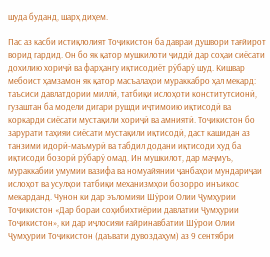шуда буданд, шарҳ диҳем.

Пас аз касби истиқлолият Тоҷикистон ба давраи душвори тағйирот ворид гардид. Он бо як қатор мушкилоти ҷиддӣ дар соҳаи сиёсати дохилию хориҷӣ ва фарҳангу иқтисодиёт рӯбарӯ шуд. Кишвар мебоист ҳамзамон як қатор масъалаҳои мураккабро ҳал мекард: таъсиси давлатдории миллӣ, татбиқи ислоҳоти конститутсионӣ, гузаштан ба модели дигари рушди иҷтимоию иқтисодӣ ва коркарди сиёсати мустақили хориҷӣ ва амниятӣ. Тоҷикистон бо зарурати таҳияи сиёсати мустақили иқтисодӣ, даст кашидан аз танзими идорӣ-маъмурӣ ва табдил додани иқтисоди худ ба иқтисоди бозорӣ рӯбарӯ омад. Ин мушкилот, дар маҷмуъ, мураккабии умумии вазифа ва номуайянии ҷанбаҳои мундариҷаи ислоҳот ва усулҳои татбиқи механизмҳои бозорро инъикос мекарданд. Чунон ки дар эъломияи Шӯрои Олии Ҷумҳурии Тоҷикистон «Дар бораи соҳибихтиёрии давлатии Ҷумҳурии Тоҷикистон», ки дар иҷлосияи ғайринавбатии Шӯрои Олии Ҷумҳурии Тоҷикистон (даъвати дувоздаҳум) аз 9 сентябри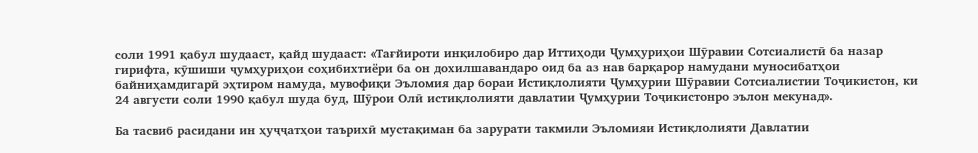соли 1991 қабул шудааст, қайд шудааст: «Тағйироти инқилобиро дар Иттиҳоди Ҷумҳуриҳои Шӯравии Сотсиалистӣ ба назар гирифта, кӯшиши ҷумҳуриҳои соҳибихтиёри ба он дохилшавандаро оид ба аз нав барқарор намудани муносибатҳои байниҳамдигарӣ эҳтиром намуда, мувофиқи Эъломия дар бораи Истиқлолияти Ҷумҳурии Шӯравии Сотсиалистии Тоҷикистон, ки 24 августи соли 1990 қабул шуда буд, Шӯрои Олӣ истиқлолияти давлатии Ҷумҳурии Тоҷикистонро эълон мекунад».

Ба тасвиб расидани ин ҳуҷҷатҳои таърихӣ мустақиман ба зарурати такмили Эъломияи Истиқлолияти Давлатии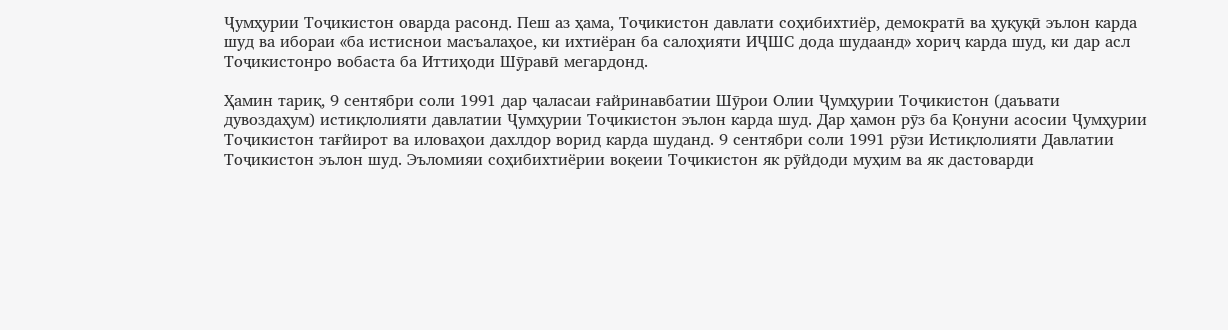Ҷумҳурии Тоҷикистон оварда расонд. Пеш аз ҳама, Тоҷикистон давлати соҳибихтиёр, демократӣ ва ҳуқуқӣ эълон карда шуд ва ибораи «ба истиснои масъалаҳое, ки ихтиёран ба салоҳияти ИҶШС дода шудаанд» хориҷ карда шуд, ки дар асл Тоҷикистонро вобаста ба Иттиҳоди Шӯравӣ мегардонд.

Ҳамин тариқ, 9 сентябри соли 1991 дар ҷаласаи ғайринавбатии Шӯрои Олии Ҷумҳурии Тоҷикистон (даъвати дувоздаҳум) истиқлолияти давлатии Ҷумҳурии Тоҷикистон эълон карда шуд. Дар ҳамон рӯз ба Қонуни асосии Ҷумҳурии Тоҷикистон тағйирот ва иловаҳои дахлдор ворид карда шуданд. 9 сентябри соли 1991 рӯзи Истиқлолияти Давлатии Тоҷикистон эълон шуд. Эъломияи соҳибихтиёрии воқеии Тоҷикистон як рӯйдоди муҳим ва як дастоварди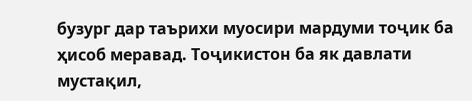бузург дар таърихи муосири мардуми тоҷик ба ҳисоб меравад. Тоҷикистон ба як давлати мустақил,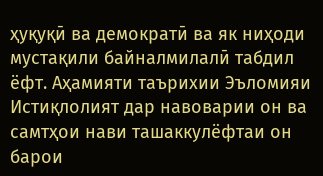ҳуқуқӣ ва демократӣ ва як ниҳоди мустақили байналмилалӣ табдил ёфт. Аҳамияти таърихии Эъломияи Истиқлолият дар навоварии он ва самтҳои нави ташаккулёфтаи он барои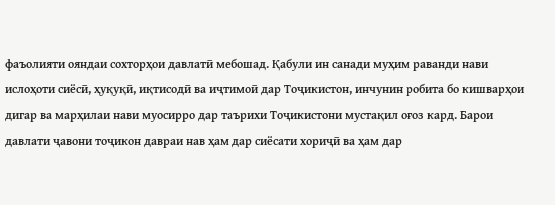фаъолияти ояндаи сохторҳои давлатӣ мебошад. Қабули ин санади муҳим раванди нави ислоҳоти сиёсӣ, ҳуқуқӣ, иқтисодӣ ва иҷтимоӣ дар Тоҷикистон, инчунин робита бо кишварҳои дигар ва марҳилаи нави муосирро дар таърихи Тоҷикистони мустақил оғоз кард. Барои давлати ҷавони тоҷикон давраи нав ҳам дар сиёсати хориҷӣ ва ҳам дар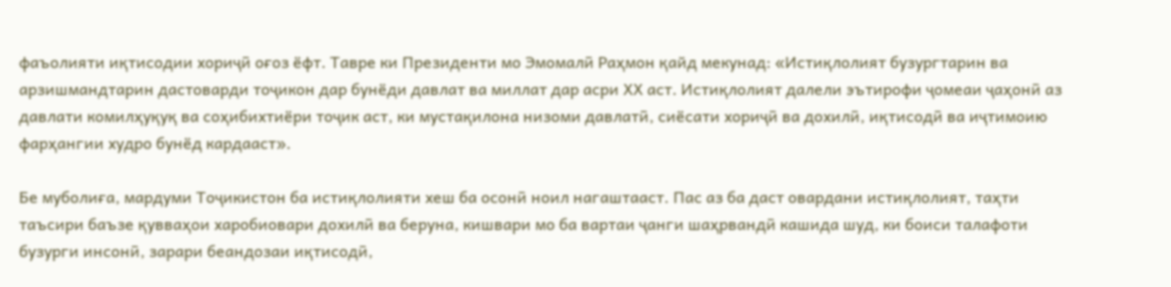фаъолияти иқтисодии хориҷӣ оғоз ёфт. Тавре ки Президенти мо Эмомалӣ Раҳмон қайд мекунад: «Истиқлолият бузургтарин ва арзишмандтарин дастоварди тоҷикон дар бунёди давлат ва миллат дар асри ХХ аст. Истиқлолият далели эътирофи ҷомеаи ҷаҳонӣ аз давлати комилҳуқуқ ва соҳибихтиёри тоҷик аст, ки мустақилона низоми давлатӣ, сиёсати хориҷӣ ва дохилӣ, иқтисодӣ ва иҷтимоию фарҳангии худро бунёд кардааст».

Бе муболиға, мардуми Тоҷикистон ба истиқлолияти хеш ба осонӣ ноил нагаштааст. Пас аз ба даст овардани истиқлолият, таҳти таъсири баъзе қувваҳои харобиовари дохилӣ ва беруна, кишвари мо ба вартаи ҷанги шаҳрвандӣ кашида шуд, ки боиси талафоти бузурги инсонӣ, зарари беандозаи иқтисодӣ,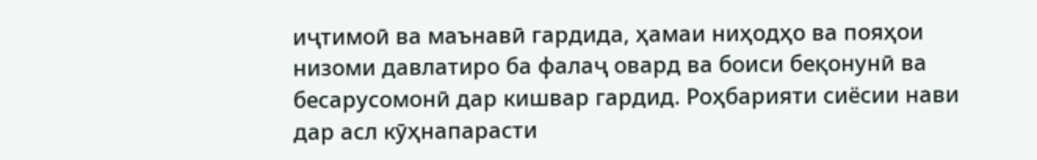иҷтимоӣ ва маънавӣ гардида, ҳамаи ниҳодҳо ва пояҳои низоми давлатиро ба фалаҷ овард ва боиси беқонунӣ ва бесарусомонӣ дар кишвар гардид. Роҳбарияти сиёсии нави дар асл кӯҳнапарасти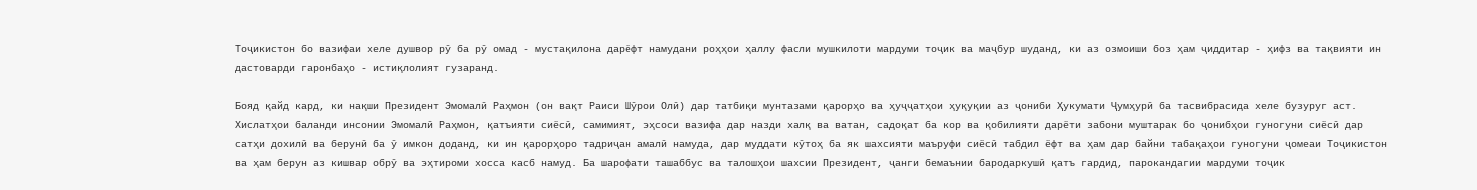Тоҷикистон бо вазифаи хеле душвор рӯ ба рӯ омад - мустақилона дарёфт намудани роҳҳои ҳаллу фасли мушкилоти мардуми тоҷик ва маҷбур шуданд, ки аз озмоиши боз ҳам ҷиддитар - ҳифз ва тақвияти ин дастоварди гаронбаҳо - истиқлолият гузаранд.

Бояд қайд кард, ки нақши Президент Эмомалӣ Раҳмон (он вақт Раиси Шӯрои Олӣ) дар татбиқи мунтазами қарорҳо ва ҳуҷҷатҳои ҳуқуқии аз ҷониби Ҳукумати Ҷумҳурӣ ба тасвибрасида хеле бузуруг аст. Хислатҳои баланди инсонии Эмомалӣ Раҳмон, қатъияти сиёсӣ, самимият, эҳсоси вазифа дар назди халқ ва ватан, садоқат ба кор ва қобилияти дарёти забони муштарак бо ҷонибҳои гуногуни сиёсӣ дар сатҳи дохилӣ ва берунӣ ба ӯ имкон доданд, ки ин қарорҳоро тадриҷан амалӣ намуда, дар муддати кӯтоҳ ба як шахсияти маъруфи сиёсӣ табдил ёфт ва ҳам дар байни табақаҳои гуногуни ҷомеаи Тоҷикистон ва ҳам берун аз кишвар обрӯ ва эҳтироми хосса касб намуд. Ба шарофати ташаббус ва талошҳои шахсии Президент, ҷанги бемаънии бародаркушӣ қатъ гардид, парокандагии мардуми тоҷик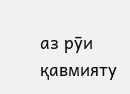аз рӯи қавмияту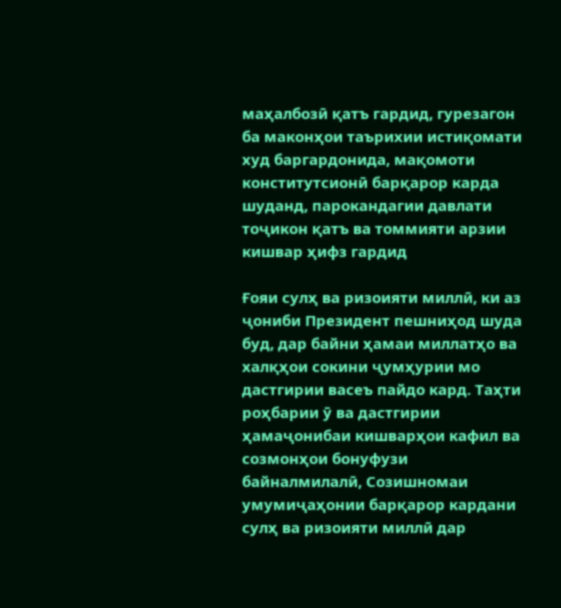маҳалбозӣ қатъ гардид, гурезагон ба маконҳои таърихии истиқомати худ баргардонида, мақомоти конститутсионӣ барқарор карда шуданд, парокандагии давлати тоҷикон қатъ ва томмияти арзии кишвар ҳифз гардид

Ғояи сулҳ ва ризоияти миллӣ, ки аз ҷониби Президент пешниҳод шуда буд, дар байни ҳамаи миллатҳо ва халқҳои сокини ҷумҳурии мо дастгирии васеъ пайдо кард. Таҳти роҳбарии ӯ ва дастгирии ҳамаҷонибаи кишварҳои кафил ва созмонҳои бонуфузи байналмилалӣ, Созишномаи умумиҷаҳонии барқарор кардани сулҳ ва ризоияти миллӣ дар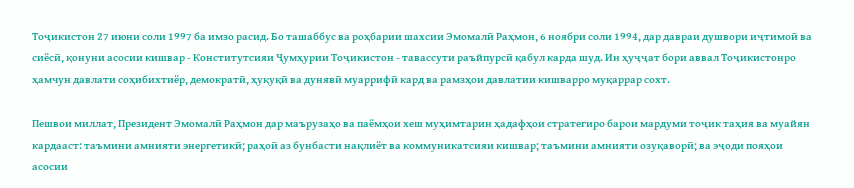Тоҷикистон 27 июни соли 1997 ба имзо расид. Бо ташаббус ва роҳбарии шахсии Эмомалӣ Раҳмон, 6 ноябри соли 1994, дар давраи душвори иҷтимоӣ ва сиёсӣ, қонуни асосии кишвар - Конститутсияи Ҷумҳурии Тоҷикистон - тавассути раъйпурсӣ қабул карда шуд. Ин ҳуҷҷат бори аввал Тоҷикистонро ҳамчун давлати соҳибихтиёр, демократӣ, ҳуқуқӣ ва дунявӣ муаррифӣ кард ва рамзҳои давлатии кишварро муқаррар сохт.

Пешвои миллат, Президент Эмомалӣ Раҳмон дар маърузаҳо ва паёмҳои хеш муҳимтарин ҳадафҳои стратегиро барои мардуми тоҷик таҳия ва муайян кардааст: таъмини амнияти энергетикӣ; раҳоӣ аз бунбасти нақлиёт ва коммуникатсияи кишвар; таъмини амнияти озуқаворӣ; ва эҷоди пояҳои асосии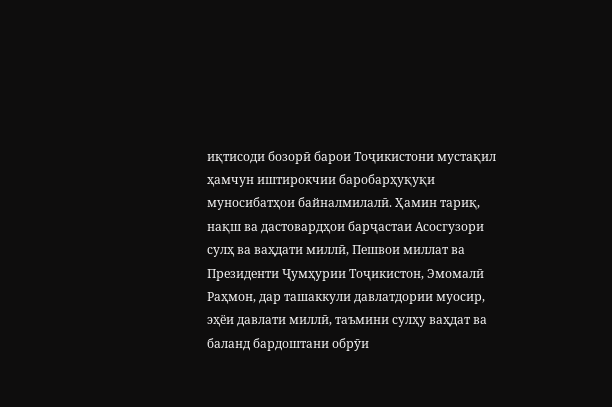иқтисоди бозорӣ барои Тоҷикистони мустақил ҳамчун иштирокчии баробарҳуқуқи муносибатҳои байналмилалӣ. Ҳамин тариқ, нақш ва дастовардҳои барҷастаи Асосгузори сулҳ ва ваҳдати миллӣ, Пешвои миллат ва Президенти Ҷумҳурии Тоҷикистон, Эмомалӣ Раҳмон, дар ташаккули давлатдории муосир, эҳёи давлати миллӣ, таъмини сулҳу ваҳдат ва баланд бардоштани обрӯи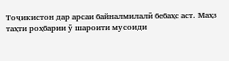Тоҷикистон дар арсаи байналмилалӣ бебаҳс аст. Маҳз таҳти роҳбарии ӯ шароити мусоиди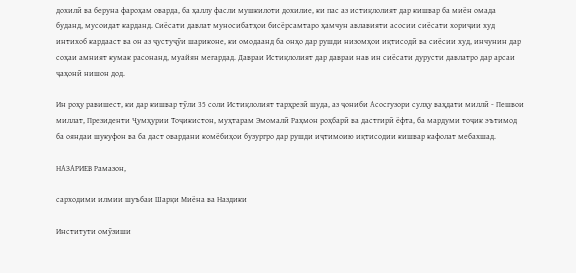дохилӣ ва беруна фароҳам оварда, ба ҳаллу фасли мушкилоти дохилие, ки пас аз истиқлолият дар кишвар ба миён омада буданд, мусоидат карданд. Сиёсати давлат муносибатҳои бисёрсамтаро ҳамчун авлавияти асосии сиёсати хориҷии худ интихоб кардааст ва он аз ҷустуҷӯи шариконе, ки омодаанд ба онҳо дар рушди низомҳои иқтисодӣ ва сиёсии худ, инчунин дар соҳаи амният кумак расонанд, муайян мегардад. Давраи Истиқлолият дар давраи нав ин сиёсати дурусти давлатро дар арсаи ҷаҳонӣ нишон дод.

Ин роҳу равишест, ки дар кишвар тӯли 35 соли Истиқлолият тарҳрезӣ шуда, аз ҷониби Асосгузори сулҳу ваҳдати миллӣ - Пешвои миллат, Президенти Ҷумҳурии Тоҷикистон, муҳтарам Эмомалӣ Раҳмон роҳбарӣ ва дастгирӣ ёфта, ба мардуми тоҷик эътимод ба ояндаи шукуфон ва ба даст овардани комёбиҳои бузургро дар рушди иҷтимоию иқтисодии кишвар кафолат мебахшад.

НАЗАРИЕВ Рамазон,

сарходими илмии шуъбаи Шарқи Миёна ва Наздики

Институти омӯзиши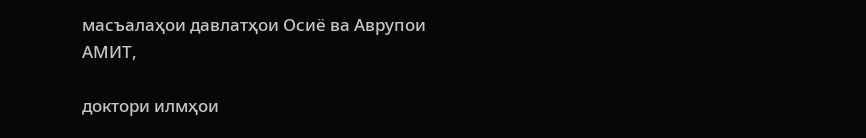масъалаҳои давлатҳои Осиё ва Аврупои  АМИТ,

доктори илмҳои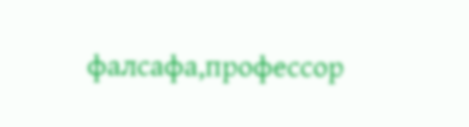фалсафа,профессор